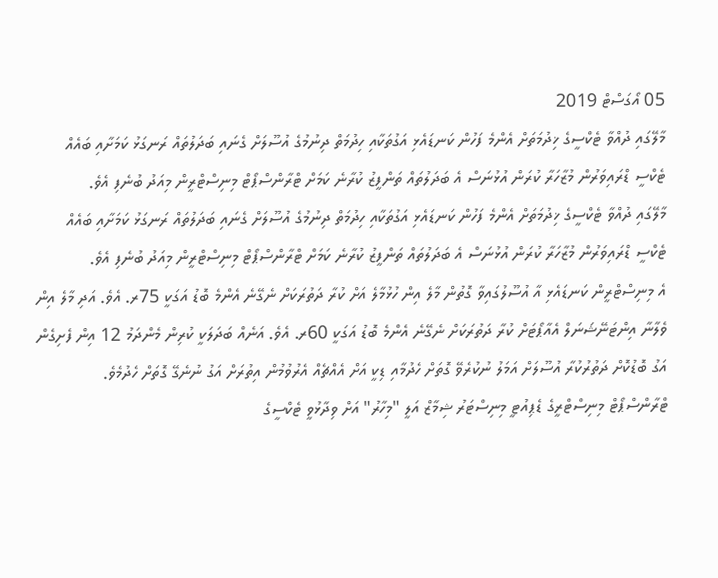05 އޯގަސްޓް 2019
މާލޭގައި ދުއްވާ ޓެކްސީގެ ޚިދުމަތަށް އެންމެ ފަހުން ކަނޑައެޅި އަގުތަކާއި ހިދުމަތް ދިނުމުގެ އުސޫލަށް ގެނައި ބަދަލުތައް ރަނގަޅު ކަމަށާއި ބައެއް ޓެކްސީ ޑްރައިވަރުން މުޒާހަރާ ކުރަން އުޅުނަސް އެ ބަދަލުތައް ތަންފީޒު ކުރާނެ ކަމަށް ޓްރާންސްޕޯޓް މިނިސްޓްރީން މިއަދު ބުނެފި އެވެ.
މާލޭގައި ދުއްވާ ޓެކްސީގެ ޚިދުމަތަށް އެންމެ ފަހުން ކަނޑައެޅި އަގުތަކާއި ހިދުމަތް ދިނުމުގެ އުސޫލަށް ގެނައި ބަދަލުތައް ރަނގަޅު ކަމަށާއި ބައެއް ޓެކްސީ ޑްރައިވަރުން މުޒާހަރާ ކުރަން އުޅުނަސް އެ ބަދަލުތައް ތަންފީޒު ކުރާނެ ކަމަށް ޓްރާންސްޕޯޓް މިނިސްޓްރީން މިއަދު ބުނެފި އެވެ.
އެ މިނިސްޓްރީން ކަނޑައެޅި އާ އުސޫލުގައިވާ ގޮތުން މާލެ އިން ހުޅުމާލެ އަށް ކުރާ ދަތުރަކަށް ނެގޭނެ އެންމެ ބޮޑު އަގަކީ 75ރ. އެވެ. އަދި މާލެ އިން ވެލާނާ އިންޓަނޭޝަނަލް އެއާޕޯޓަށް ކުރާ ދަތުރަކަށް ނެގޭނެ އެންމެ ބޮޑު އަގަކީ 60ރ. އެވެ. އަނެއް ބަދަލަކީ ކުރިން މެންދަމު 12 އިން ފެށިގެން އަގު ބޮޑުކޮށް ދަތުރުކުރާ އުސޫލަށް އަމަލު ނުކުރެވޭ ގޮތަށް ހެދުމާއި ޑިކީ އަށް އެއްޗެއް އެރުވުމުން އިތުރަށް އަގު ނުނެގޭ ގޮތަށް ހެދުމެވެ.
ޓްރާންސްޕޯޓް މިނިސްޓްރީގެ ޑެޕިއުޓީ މިނިސްޓަރު ޝިމާޒް އަލީ "މިހާރު" އަށް ވިދާޅުވީ ޓެކްސީގެ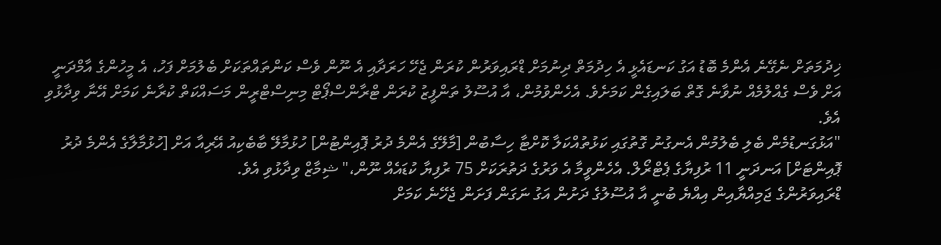ޚިދުމަތަށް ނެގޭނެ އެންމެ ބޮޑު އަގު ކަނޑައެޅީ އެ ހިދުމަތް ދިނުމަށް ޑްރައިވަރުން ކުރަން ޖެހޭ ހަރަދާއި އެ ނޫން ވެސް ކަންތައްތަކަށް ބެލުމަށް ފަހު، އެ މީހުންގެ އާމްދަނީ އަށް ވެސް ގެއްލުމެއް ނުވާނެ ގޮތް ބަލައިގެން ކަމަށެވެ. އެހެންވުމުން، އާ އުސޫލު ތަންފީޒު ކުރަން ޓްރާންސްޕޯޓް މިނިސްޓްރީން މަސައްކަތް ކުރާނެ ކަމަށް އޭނާ ވިދާޅުވި އެވެ.
"އަޅުގަނޑުމެން ބެލި ބެލުމުން އެނގުނު ގޮތުގައި ކަޅުތުއްކަލާ ކޮށްޓާ ހިސާބުން [މާލޭގެ އެންމެ ދުރު ޕޮއިންޓުން] ހުޅުމާލޭ ބާބެކިއު އޭރިއާ އަށް [ހުޅުމާލާގެ އެންމެ ދުރު ޕޮއިންޓަށް] އަނދަނީ 11 ރުފިޔާގެ ޕެޓްރޯލް. އެހެންވީމާ އެ ވަރުގެ ދަތުރަކަށް 75 ރުފިޔާ ކުޑައެއް ނޫން،" ޝިމާޒް ވިދާޅުވި އެވެ.
ޑްރައިވަރުންގެ ޖަމިއްޔާއިން އިއްޔެ ބުނީ އާ އުސޫލުގެ ދަށުން އަގު ނަގަން ފަށަން ޖެހޭނެ ކަމަށް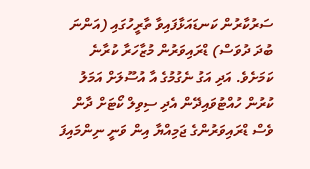ސަރުކާރުން ކަނޑައަޅާފައިވާ ތާރީހުގައި (އަންނަ ބުދަ ދުވަސް) ޑްރައިވަރުން މުޒާހަރާ ކުރާނެ ކަމަށެވެ. އަދި އަގު ނެގުމުގެ އާ އުސޫލަށް އަމަލު ކުރުން ހުއްޓުވައިދޭން އެދި ސިވިލް ކޯޓަށް ދާން ވެސް ޑްރައިވަރުންގެ ޖަމިއްޔާ އިން ވަނީ ނިންމައިފަ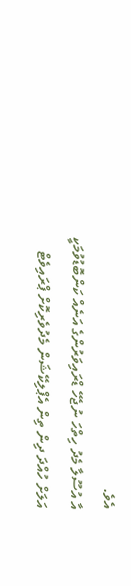އެވެ.
އާ އުސޫލާ މެދު ހިތްހަ ނުޖެހޭ ޑްރައިވަރުންގެ އަނެއް ކަންބޮޑުވުމަކީ އަލަށް ހުއްދަ ދިން ތިން އެޕްލިކޭޝަން މެދުވެރިކޮށް ޕްރައިވެޓް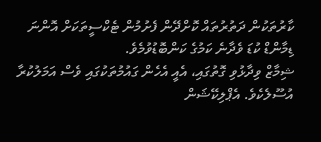ކާރުތަކުން ދަތުރުތައް ކޮށްދޭން ފެށުމުން ޓެކްސީތަކަށް އޮންނަ ޑިމާންޑް ކުޑަ ވެދާނެ ކަމުގެ ކަންބޮޑުވުމެވެ.
ޝިމާޒް ވިދާޅުވި ގޮތުގައި، އެއީ އެހެން ގައުމުތަކުގައި ވެސް އަމަލުކުރާ އުސޫލެކެވެ. އެޕްލިކޭޝަން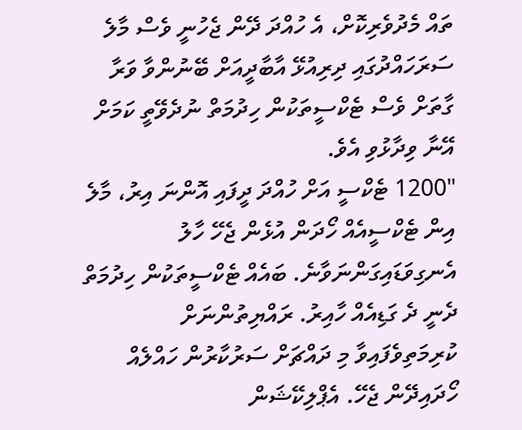ތައް މެދުވެރިކޮށް، އެ ހުއްދަ ދޭން ޖެހުނީ ވެސް މާލެ ސަރަހައްދުގައި ދިރިއުޅޭ އާބާދީއަށް ބޭނުންވާ ވަރާ ގާތަށް ވެސް ޓެކްސީތަކުން ހިދުމަތް ނުދެވޭތީ ކަމަށް އޭނާ ވިދާޅުވި އެވެ.
"1200 ޓެކްސީ އަށް ހުއްދަ ދީފައި އޮންނަ އިރު، މާލެ އިން ޓެކްސީއެއް ހޯދަން އުޅެން ޖެހޭ ހާލު އެނގިވަޑައިގަންނަވާނެ. ބައެއް ޓެކްސީތަކުން ހިދުމަތް ދެނީ ދެ ގަޑިއެއް ހާއިރު. ރައްޔިތުންނަށް ކުރިމަތިވެފައިވާ މި ދައްޗަށް ސަރުކާރުން ހައްލެއް ހޯދައިދޭން ޖެހޭ. އެޕްލިކޭޝަން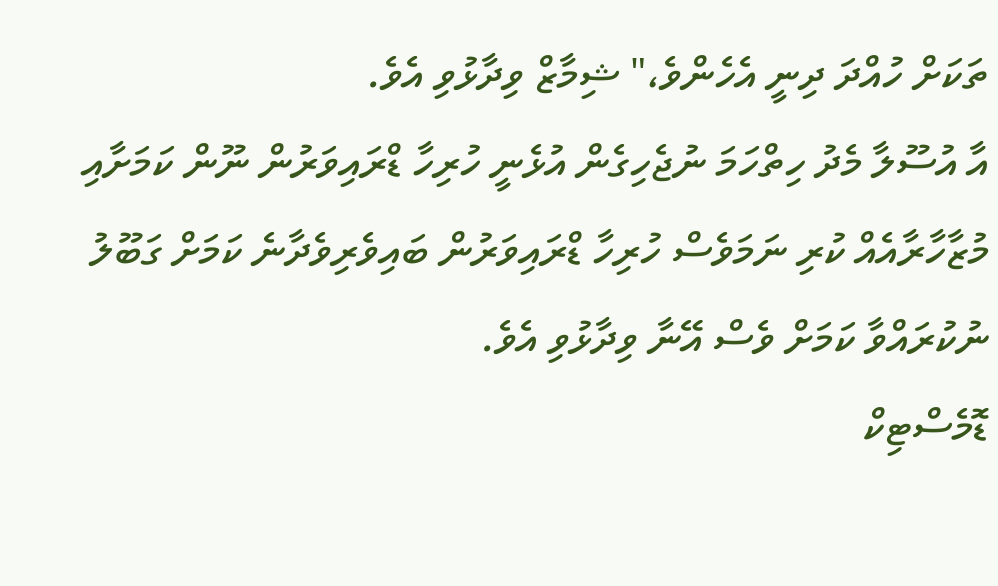ތަކަށް ހުއްދަ ދިނީ އެހެންވެ،" ޝިމާޒް ވިދާޅުވި އެވެ.
އާ އުސޫލާ މެދު ހިތްހަމަ ނުޖެހިގެން އުޅެނީ ހުރިހާ ޑްރައިވަރުން ނޫން ކަމަށާއި މުޒާހާރާއެއް ކުރި ނަމަވެސް ހުރިހާ ޑްރައިވަރުން ބައިވެރިވެދާނެ ކަމަށް ގަބޫލު ނުކުރައްވާ ކަމަށް ވެސް އޭނާ ވިދާޅުވި އެވެ.
ޑޮމެސްޓިކް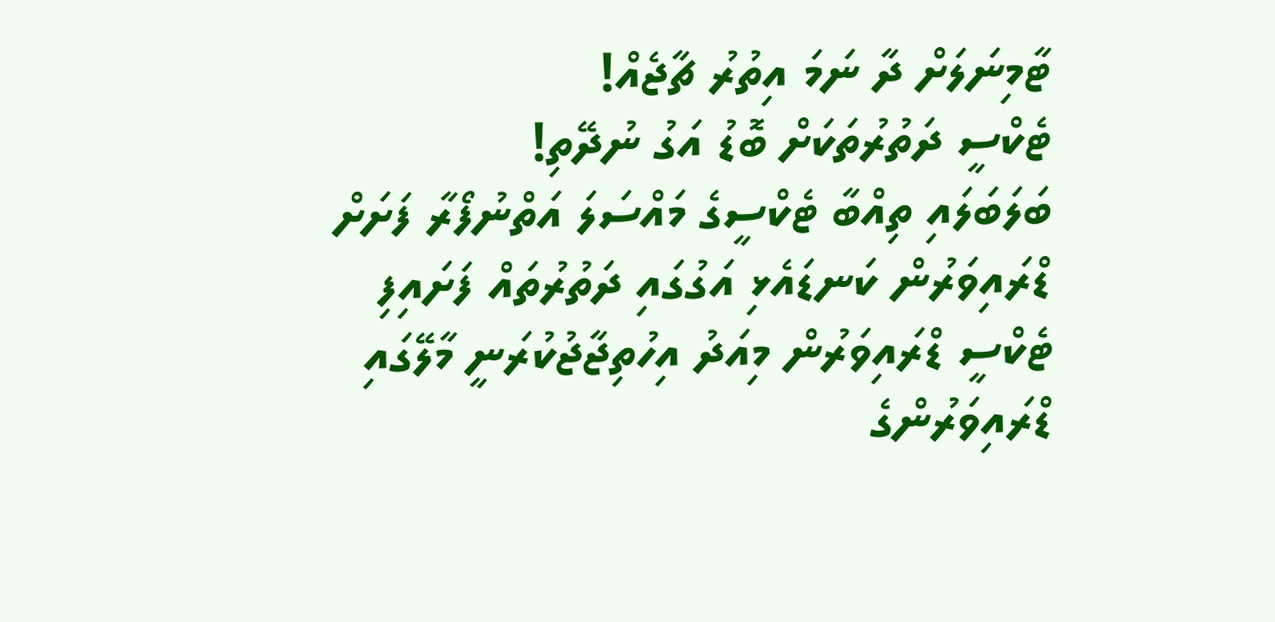ޓާމިނަލަށް ދާ ނަމަ އިތުރު ޗާޖެއް!
ޓެކްސީ ދަތުރުތަކަށް ބޮޑު އަގު ނުދޭތި!
ބަލަބަލައި ތިއްބާ ޓެކްސީގެ މައްސަލަ އަތްނުފޯރާ ފަށަށް
ޑްރައިވަރުން ކަނޑައެޅި އަގުގައި ދަތުރުތައް ފަށައިފި
ޓެކްސީ ޑްރައިވަރުން މިއަދު އިހުތިޖާޖުކުރަނީ މާލޭގައި
ޑްރައިވަރުންގެ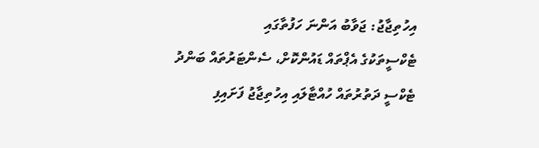އިހުތިޖާޖު: ޖަވާބު އަންނަ ހަފުތާގައި
ޓެކްސީތަކުގެ އެޕްތައް ޑައުންކޮށް، ސެންޓަރުތައް ބަންދު
ޓެކްސީ ދަތުރުތައް ހުއްޓާލައި އިހުތިޖާޖު ފަށައިފި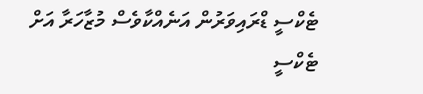ޓެކްސީ ޑްރައިވަރުން އަނެއްކާވެސް މުޒާހަރާ އަށް
ޓެކްސީ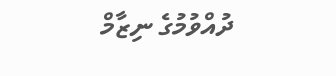ދުއްވުމުގެ ނިޒާމް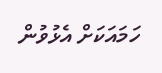ހަމައަކަށް އެޅުވުން